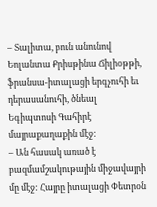– Տալիտա, բուն անունով Եոլանտա Քրիսթինա Ճիլիօթթի, ֆրանսա-իտալացի երգչուհի եւ դերասանուհի, ծնեալ Եգիպտոսի Գահիրէ մայրաքաղաքին մէջ:
– Ան հասակ առած է բազմամշակութային միջավայրի մը մէջ: Հայրը իտալացի Փետրօն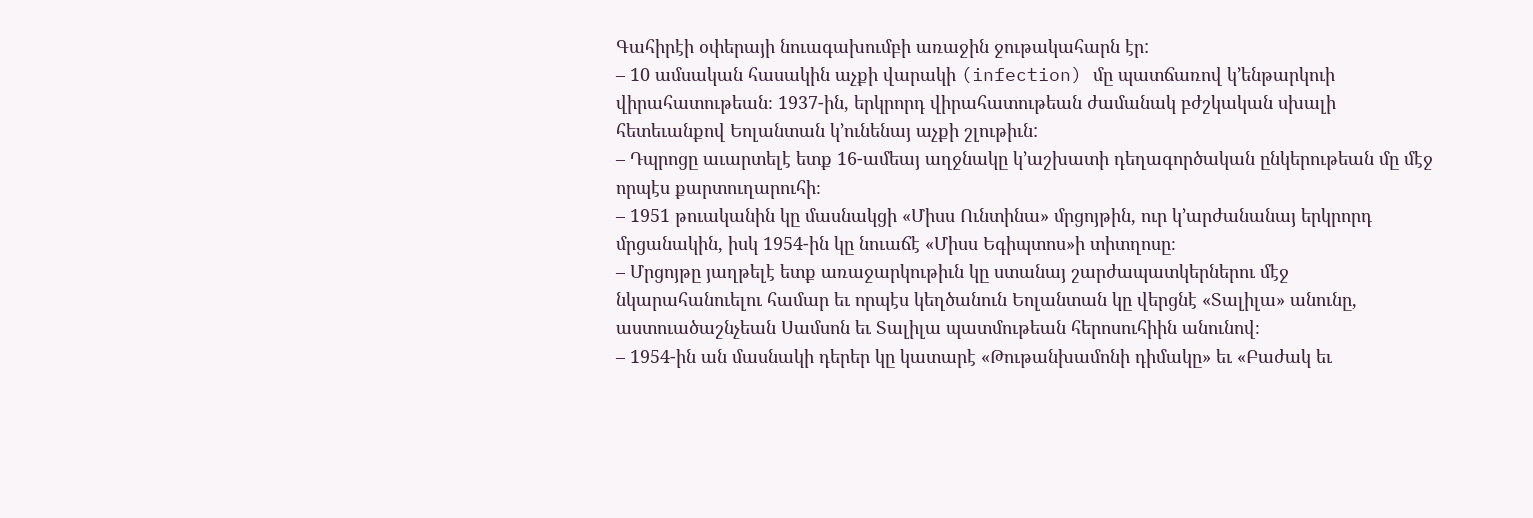Գահիրէի օփերայի նուագախումբի առաջին ջութակահարն էր:
– 10 ամսական հասակին աչքի վարակի (infection) մը պատճառով կ’ենթարկուի վիրահատութեան։ 1937-ին, երկրորդ վիրահատութեան ժամանակ բժշկական սխալի հետեւանքով Եոլանտան կ’ունենայ աչքի շլութիւն:
– Դպրոցը աւարտելէ ետք 16-ամեայ աղջնակը կ’աշխատի դեղագործական ընկերութեան մը մէջ որպէս քարտուղարուհի։
– 1951 թուականին կը մասնակցի «Միսս Ունտինա» մրցոյթին, ուր կ’արժանանայ երկրորդ մրցանակին, իսկ 1954-ին կը նուաճէ «Միսս Եգիպտոս»ի տիտղոսը։
– Մրցոյթը յաղթելէ ետք առաջարկութիւն կը ստանայ շարժապատկերներու մէջ նկարահանուելու համար եւ որպէս կեղծանուն Եոլանտան կը վերցնէ «Տալիլա» անունը, աստուածաշնչեան Սամսոն եւ Տալիլա պատմութեան հերոսուհիին անունով։
– 1954-ին ան մասնակի դերեր կը կատարէ «Թութանխամոնի դիմակը» եւ «Բաժակ եւ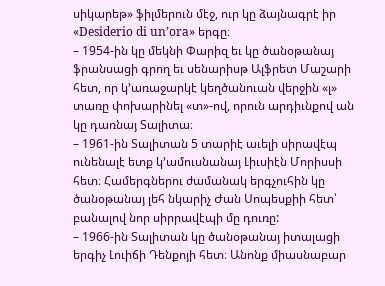սիկարեթ» ֆիլմերուն մէջ, ուր կը ձայնագրէ իր «Desiderio di un’ora» երգը։
– 1954-ին կը մեկնի Փարիզ եւ կը ծանօթանայ ֆրանսացի գրող եւ սենարիսթ Ալֆրետ Մաշարի հետ, որ կ’առաջարկէ կեղծանուան վերջին «լ» տառը փոխարինել «տ»-ով, որուն արդիւնքով ան կը դառնայ Տալիտա։
– 1961-ին Տալիտան 5 տարիէ աւելի սիրավէպ ունենալէ ետք կ’ամուսնանայ Լիւսիէն Մորիսսի հետ։ Համերգներու ժամանակ երգչուհին կը ծանօթանայ լեհ նկարիչ Ժան Սոպեսքիի հետ՝ բանալով նոր սիրրավէպի մը դուռը:
– 1966-ին Տալիտան կը ծանօթանայ իտալացի երգիչ Լուիճի Դենքոյի հետ։ Անոնք միասնաբար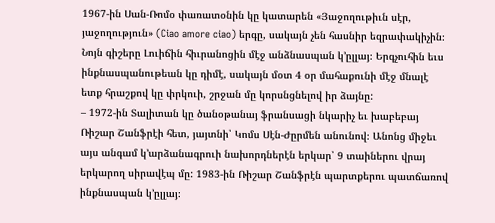1967-ին Սան-Ռոմօ փառատօնին կը կատարեն «Յաջողութիւն սէր, յաջողություն» (Ciao amore ciao) երգը, սակայն չեն հասնիր եզրափակիչին։ Նոյն գիշերը Լուիճին հիւրանոցին մէջ անձնասպան կ’ըլլայ։ Երգչուհին եւս ինքնասպանութեան կը դիմէ, սակայն մօտ 4 օր մահաքունի մէջ մնալէ ետք հրաշքով կը փրկուի, շրջան մը կորսնցնելով իր ձայնը:
– 1972-ին Տալիտան կը ծանօթանայ ֆրանսացի նկարիչ եւ խաբեբայ Ռիշար Շանֆրէի հետ, յայտնի՝ Կոմս Սէն-Ժըրմեն անունով։ Անոնց միջեւ այս անգամ կ’արձանագրուի նախորդներէն երկար՝ 9 տաիներու վրայ երկարող սիրավէպ մը: 1983-ին Ռիշար Շանֆրէն պարտքերու պատճառով ինքնասպան կ’ըլլայ։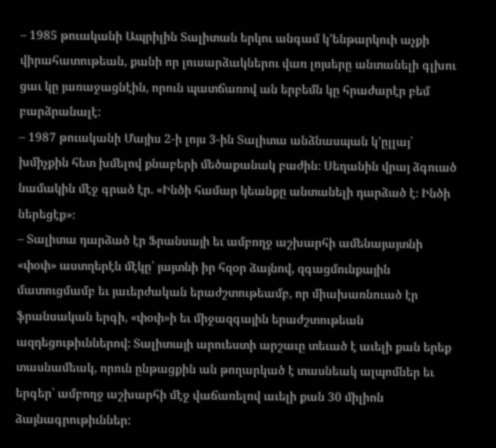– 1985 թուականի Ապրիլին Տալիտան երկու անգամ կ’ենթարկուի աչքի վիրահատութեան, քանի որ լուսարձակներու վառ լոյսերը անտանելի գլխու ցաւ կը յառաջացնէին, որուն պատճառով ան երբեմն կը հրաժարէր բեմ բարձրանալէ:
– 1987 թուականի Մայիս 2-ի լոյս 3-ին Տալիտա անձնասպան կ’ըլլայ՝ խմիչքին հետ խմելով քնաբերի մեծաքանակ բաժին։ Սեղանին վրայ ձգուած նամակին մէջ գրած էր. «Ինծի համար կեանքը անտանելի դարձած է։ Ինծի ներեցէք»։
– Տալիտա դարձած էր Ֆրանսայի եւ ամբողջ աշխարհի ամենայայտնի «փօփ» աստղերէն մէկը՝ յայտնի իր հզօր ձայնով, զգացմունքային մատուցմամբ եւ յաւերժական երաժշտութեամբ, որ միախառնուած էր ֆրանսական երգի, «փօփ»ի եւ միջազգային երաժշտութեան ազդեցութիւններով: Տալիտայի արուեստի արշաւը տեւած է աւելի քան երեք տասնամեակ, որուն ընթացքին ան թողարկած է տասնեակ ալպոմներ եւ երգեր՝ ամբողջ աշխարհի մէջ վաճառելով աւելի քան 30 միլիոն ձայնագրութիւններ: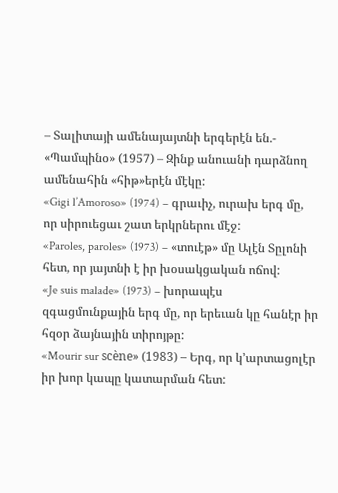– Տալիտայի ամենայայտնի երգերէն են.-
«Պամպինօ» (1957) – Զինք անուանի դարձնող ամենահին «հիթ»երէն մէկը:
«Gigi l’Amoroso» (1974) – գրաւիչ, ուրախ երգ մը, որ սիրուեցաւ շատ երկրներու մէջ:
«Paroles, paroles» (1973) – «տուէթ» մը Ալէն Տըլոնի հետ, որ յայտնի է իր խօսակցական ոճով:
«Je suis malade» (1973) – խորապէս զգացմունքային երգ մը, որ երեւան կը հանէր իր հզօր ձայնային տիրոյթը:
«Mourir sur scène» (1983) – Երգ, որ կ’արտացոլէր իր խոր կապը կատարման հետ: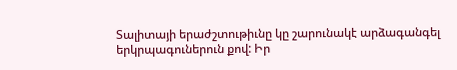Տալիտայի երաժշտութիւնը կը շարունակէ արձագանգել երկրպագուներուն քով: Իր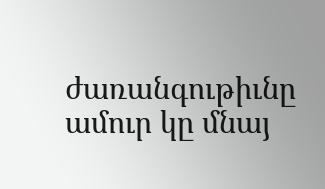ժառանգութիւնը ամուր կը մնայ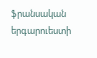ֆրանսական երգարուեստի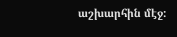աշխարհին մէջ: